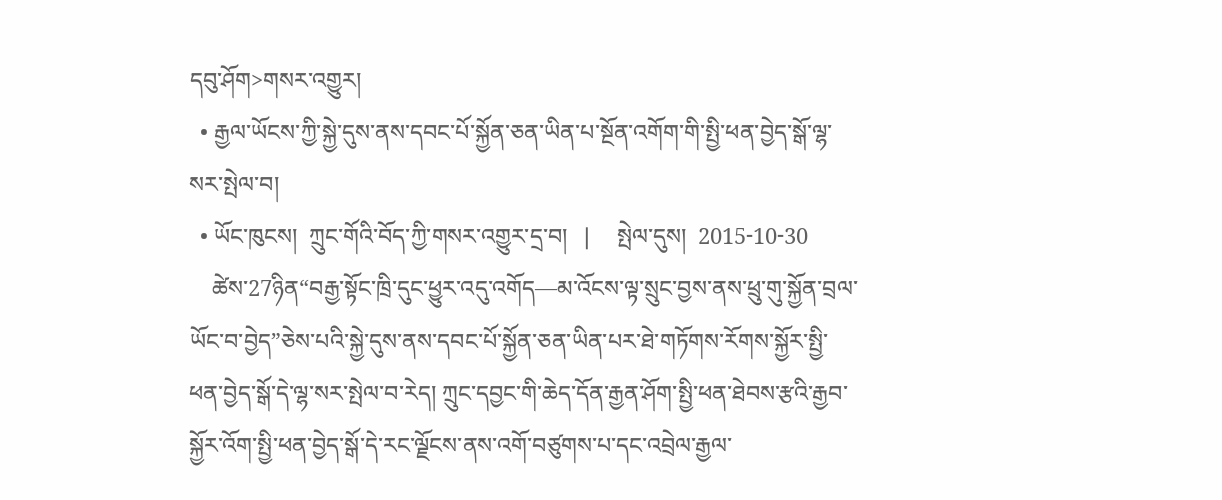དབུ་ཤོག>གསར་འགྱུར།
  • རྒྱལ་ཡོངས་ཀྱི་སྐྱེ་དུས་ནས་དབང་པོ་སྐྱོན་ཅན་ཡིན་པ་སྔོན་འགོག་གི་སྤྱི་ཕན་བྱེད་སྒོ་ལྷ་སར་སྤེལ་བ།
  • ཡོང་ཁུངས།  ཀྲུང་གོའི་བོད་ཀྱི་གསར་འགྱུར་དྲ་བ།   |     སྤེལ་དུས།  2015-10-30
    ཚེས་27ཉིན“བརྒྱ་སྟོང་ཁྲི་དུང་ཕྱུར་འདུ་འགོད—མ་འོངས་ལྟ་སྲུང་བྱས་ནས་ཕྲུ་གུ་སྐྱོན་བྲལ་ཡོང་བ་བྱེད”ཅེས་པའི་སྐྱེ་དུས་ནས་དབང་པོ་སྐྱོན་ཅན་ཡིན་པར་ཐེ་གཏོགས་རོགས་སྐྱོར་སྤྱི་ཕན་བྱེད་སྒོ་དེ་ལྷ་སར་སྤེལ་བ་རེད། ཀྲུང་དབྱང་གི་ཆེད་དོན་རྒྱན་ཤོག་སྤྱི་ཕན་ཐེབས་རྩའི་རྒྱབ་སྐྱོར་འོག་སྤྱི་ཕན་བྱེད་སྒོ་དེ་རང་ལྗོངས་ནས་འགོ་བཙུགས་པ་དང་འབྲེལ་རྒྱལ་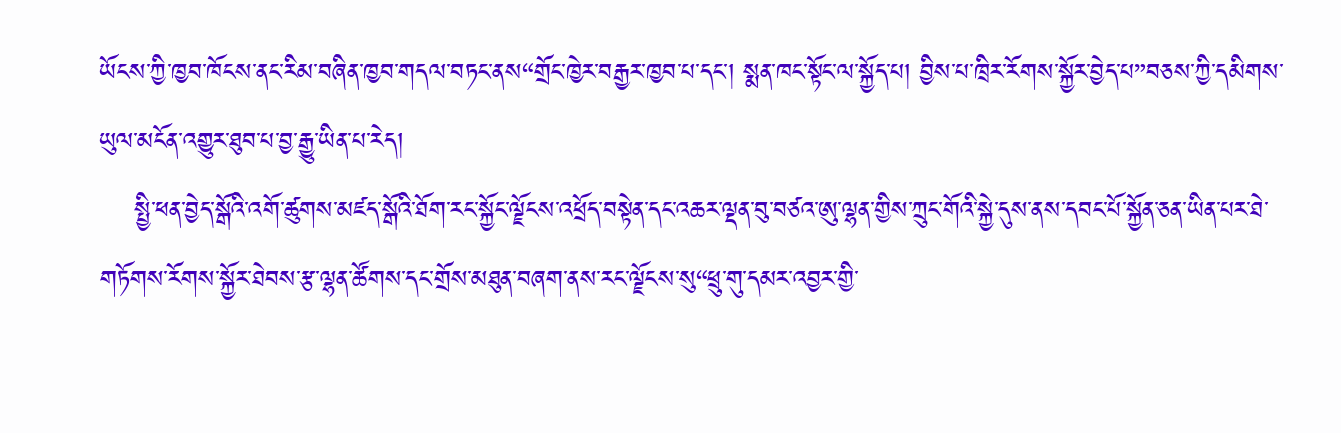ཡོངས་ཀྱི་ཁྱབ་ཁོངས་ནང་རིམ་བཞིན་ཁྱབ་གདལ་བཏང་ནས“གྲོང་ཁྱེར་བརྒྱར་ཁྱབ་པ་དང་། སྨན་ཁང་སྟོང་ལ་སྐྱོད་པ། བྱིས་པ་ཁྲིར་རོགས་སྐྱོར་བྱེད་པ”བཅས་ཀྱི་དམིགས་ཡུལ་མངོན་འགྱུར་ཐུབ་པ་བྱ་རྒྱུ་ཡིན་པ་རེད།
    སྤྱི་ཕན་བྱེད་སྒོའི་འགོ་ཚུགས་མཛད་སྒོའི་ཐོག་རང་སྐྱོང་ལྗོངས་འཕྲོད་བསྟེན་དང་འཆར་ལྡན་བུ་བཙའ་ཨུ་ལྷན་གྱིས་ཀྲུང་གོའི་སྐྱེ་དུས་ནས་དབང་པོ་སྐྱོན་ཅན་ཡིན་པར་ཐེ་གཏོགས་རོགས་སྐྱོར་ཐེབས་རྩ་ལྷན་ཚོགས་དང་གྲོས་མཐུན་བཞག་ནས་རང་ལྗོངས་སུ“ཕྲུ་གུ་དམར་འབྱར་གྱི་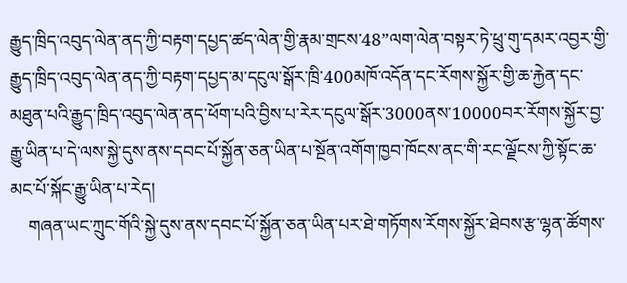རྒྱུད་ཁྲིད་འབུད་ལེན་ནད་ཀྱི་བརྟག་དཔྱད་ཚད་ལེན་གྱི་རྣམ་གྲངས་48”ལག་ལེན་བསྟར་ཏེ་ཕྲུ་གུ་དམར་འབྱར་གྱི་རྒྱུད་ཁྲིད་འབུད་ལེན་ནད་ཀྱི་བརྟག་དཔྱད་མ་དངུལ་སྒོར་ཁྲི་400མཁོ་འདོན་དང་རོགས་སྐྱོར་གྱི་ཆ་རྐྱེན་དང་མཐུན་པའི་རྒྱུད་ཁྲིད་འབུད་ལེན་ནད་ཕོག་པའི་བྱིས་པ་རེར་དངུལ་སྒོར་3000ནས་10000བར་རོགས་སྐྱོར་བྱ་རྒྱུ་ཡིན་པ་དེ་ལས་སྐྱེ་དུས་ནས་དབང་པོ་སྐྱོན་ཅན་ཡིན་པ་སྔོན་འགོག་ཁྱབ་ཁོངས་ནང་གི་རང་ལྗོངས་ཀྱི་སྟོང་ཆ་མང་པོ་སྐོང་རྒྱུ་ཡིན་པ་རེད།
    གཞན་ཡང་ཀྲུང་གོའི་སྐྱེ་དུས་ནས་དབང་པོ་སྐྱོན་ཅན་ཡིན་པར་ཐེ་གཏོགས་རོགས་སྐྱོར་ཐེབས་རྩ་ལྷན་ཚོགས་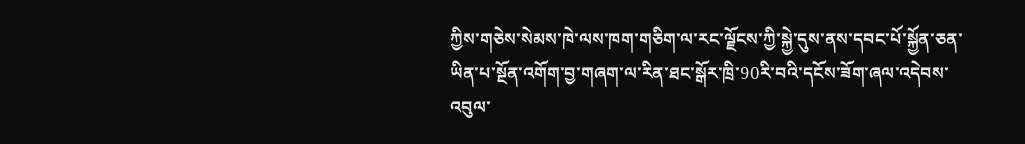ཀྱིས་གཅེས་སེམས་ཁེ་ལས་ཁག་གཅིག་ལ་རང་ལྗོངས་ཀྱི་སྐྱེ་དུས་ནས་དབང་པོ་སྐྱོན་ཅན་ཡིན་པ་སྔོན་འགོག་བྱ་གཞག་ལ་རིན་ཐང་སྒོར་ཁྲི་90རི་བའི་དངོས་ཟོག་ཞལ་འདེབས་འབུལ་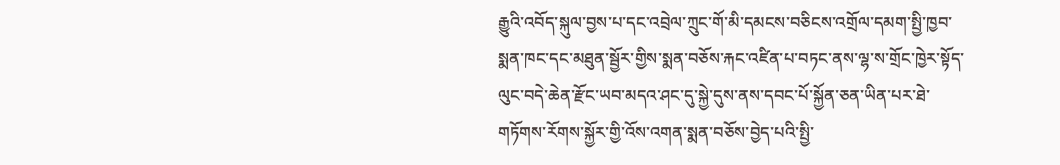རྒྱུའི་འབོད་སྐུལ་བྱས་པ་དང་འབྲེལ་ཀྲུང་གོ་མི་དམངས་བཅིངས་འགྲོལ་དམག་སྤྱི་ཁྱབ་སྨན་ཁང་དང་མཐུན་སྦྱོར་གྱིས་སྨན་བཅོས་རྐང་འཛིན་པ་བཏང་ནས་ལྷ་ས་གྲོང་ཁྱེར་སྟོད་ལུང་བདེ་ཆེན་རྫོང་ཡབ་མདའ་ཤང་དུ་སྐྱེ་དུས་ནས་དབང་པོ་སྐྱོན་ཅན་ཡིན་པར་ཐེ་གཏོགས་རོགས་སྐྱོར་གྱི་འོས་འགན་སྨན་བཅོས་བྱེད་པའི་སྤྱི་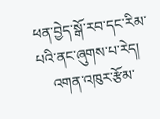ཕན་བྱེད་སྒོ་རབ་དང་རིམ་པའི་ནང་ཞུགས་པ་རེད།
    འགན་འཁུར་རྩོམ་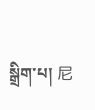སྒྲིག་པ། 尼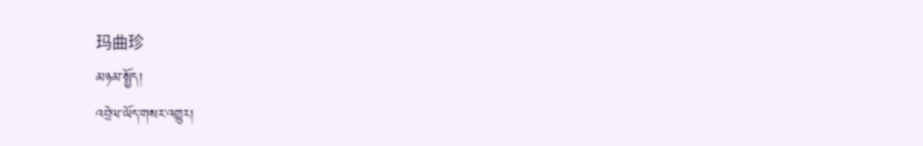玛曲珍
མཉམ་སྤྱོད།
འབྲེལ་ཡོད་གསར་འགྱུར།